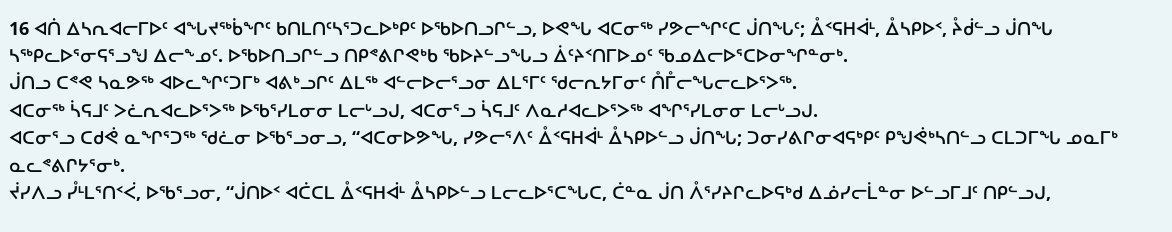16 ᐊᑏ ᐃᓴᕆᐊᓕᒥᐅᑦ ᐊᖓᔪᖅᑳᖏᑦ ᑲᑎᒪᑎᑦᓴᕐᑐᓚᐅᒃᑭᑦ ᐅᖃᐅᑎᓗᒋᓪᓗ, ᐅᕙᖓ ᐊᑕᓂᖅ ᓯᕗᓕᖏᑦᑕ ᒎᑎᖓᑦ; ᐂᑉᕋᕼᐋᒻ, ᐂᓴᑭᐅᑉ, ᔧᑰᓪᓗ ᒎᑎᖓ ᓴᖅᑭᓚᐅᕐᓂᕋᕐᓗᖑ ᐃᓕᖕᓄᑦ. ᐅᖃᐅᑎᓗᒋᓪᓗ ᑎᑭᕝᕕᒋᕙᒃᑲ ᖃᐅᔨᓪᓗᖓᓗ ᐄᑦᔨᑉᑎᒥᐅᓄᑦ ᖃᓄᐃᓕᐅᕐᑕᐅᓂᖏᓐᓂᒃ.
ᒎᑎᓗ ᑕᕝᕙ ᓴᓇᕗᖅ ᐊᐅᓚᖏᑦᑐᒥᒃ ᐊᕕᒃᓗᒋᑦ ᐃᒪᖅ ᐊᓪᓕᐅᓕᕐᓗᓂ ᐃᒪᕐᒥᑦ ᖁᓕᕆᔭᒥᓂᑦ ᑍᒤᓕᖓᓕᓚᐅᕐᐳᖅ.
ᐊᑕᓂᖅ ᓵᕋᒧᑦ ᐳᓛᕆᐊᓚᐅᕐᐳᖅ ᐅᖃᕐᓯᒪᓂᓂ ᒪᓕᒡᓗᒍ, ᐊᑕᓂᕐᓗ ᓵᕋᒧᑦ ᐱᓇᓱᐊᓚᐅᕐᐳᖅ ᐊᖏᕐᓯᒪᓂᓂ ᒪᓕᒡᓗᒍ.
ᐊᑕᓂᕐᓗ ᑕᑯᕚ ᓇᖏᕐᑐᖅ ᖁᓛᓂ ᐅᖃᕐᓗᓂᓗ, “ᐊᑕᓂᐅᕗᖓ, ᓯᕗᓕᕐᐱᑦ ᐂᑉᕋᕼᐋᒻ ᐂᓴᑭᐅᓪᓗ ᒎᑎᖓ; ᑐᓂᓯᕕᒋᓂᐊᕋᒃᑭᑦ ᑭᖑᕚᒃᓴᑎᓪᓗ ᑕᒪᑐᒥᖓ ᓄᓇᒥᒃ ᓇᓚᕝᕕᒋᔭᕐᓂᒃ.
ᔫᓯᐱᓗ ᓮᒻᒪᕐᑎᑉᐹ, ᐅᖃᕐᓗᓂ, “ᒎᑎᐅᑉ ᐊᑖᑕᒪ ᐂᑉᕋᕼᐋᒻ ᐂᓴᑭᐅᓪᓗ ᒪᓕᓚᐅᕐᑕᖓᑕ, ᑖᓐᓇ ᒎᑎ ᐰᕐᓯᔨᒋᓚᐅᕋᒃᑯ ᐃᓅᓯᓕᒫᓐᓂ ᐅᓪᓗᒥᒧᑦ ᑎᑭᓪᓗᒍ,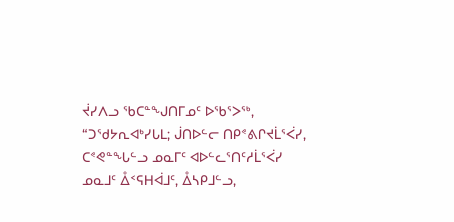ᔫᓯᐱᓗ ᖃᑕᓐᖑᑎᒥᓄᑦ ᐅᖃᕐᐳᖅ, “ᑐᖁᔭᕆᐊᒃᓯᒐᒪ; ᒎᑎᐅᓪᓕ ᑎᑭᕝᕕᒋᔪᒫᕐᐹᓯ, ᑕᕝᕙᓐᖓᓪᓗ ᓄᓇᒥᑦ ᐊᐅᓪᓚᕐᑎᑦᓱᒫᕐᐹᓯ ᓄᓇᒧᑦ ᐂᑉᕋᕼᐋᒧᑦ, ᐂᓴᑭᒧᓪᓗ,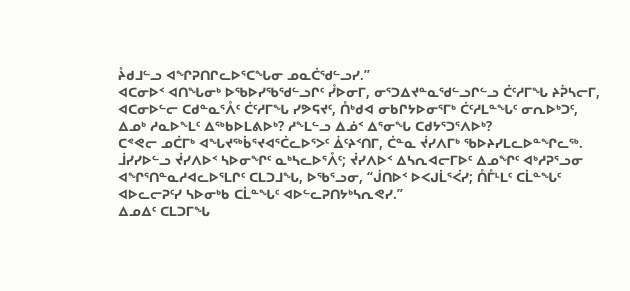ᔧᑯᒧᓪᓗ ᐊᖏᕈᑎᒋᓚᐅᕐᑕᖓᓂ ᓄᓇᑖᖁᓪᓗᓯ.”
ᐊᑕᓂᐅᑉ ᐊᑎᖓᓂᒃ ᐅᖃᐅᓯᖃᖁᓪᓗᒋᑦ ᓮᐅᓂᒥ, ᓂᕐᑐᐃᔪᓐᓇᖁᓪᓗᒋᓪᓗ ᑖᑦᓱᒥᖓ ᔨᕉᓴᓕᒥ,
ᐊᑕᓂᐅᓪᓕ ᑕᑯᓐᓇᕐᐰᑦ ᑖᑦᓱᒥᖓ ᓯᕗᕋᔪᑦ, ᑍᒃᑯᐊ ᓂᑲᒋᔭᐅᓂᕐᒥᒃ ᑖᑦᓱᒪᓐᖓᑦ ᓂᕆᐅᒃᑐᑦ,
ᐃᓄᒃ ᓱᓇᐅᖕᒪᑦ ᐃᖅᑲᐅᒪᕕᐅᒃ? ᓱᖕᒪᓪᓗ ᐃᓅᑉ ᐃᕐᓂᖓ ᑕᑯᔭᕐᑐᕐᐱᐅᒃ?
ᑕᕝᕙᓕ ᓄᑖᒥᒃ ᐊᖓᔪᖅᑳᕐᔪᐊᕐᑖᓚᐅᕐᐳᑦ ᐄᑦᔨᑉᑎᒥ, ᑖᓐᓇ ᔫᓯᐱᒥᒃ ᖃᐅᔨᓯᒪᓚᐅᓐᖏᓚᖅ.
ᒨᓯᓯᐅᓪᓗ ᔫᓯᐱᐅᑉ ᓴᐅᓂᖏᑦ ᓇᒃᓴᓚᐅᕐᐰᑦ; ᔫᓯᐱᐅᑉ ᐃᓴᕆᐊᓕᒥᐅᑦ ᐃᓄᖏᑦ ᐊᒃᓱᕈᕐᓗᓂ ᐊᖏᕐᑎᓐᓇᓱᐊᓚᐅᕐᒪᒋᑦ ᑕᒪᑐᒧᖓ, ᐅᖃᕐᓗᓂ, “ᒎᑎᐅᑉ ᐅᐸᒍᒫᕐᐹᓯ; ᑍᒤᒻᒪᑦ ᑕᒫᓐᖓᑦ ᐊᐅᓚᓕᕈᑦᓯ ᓴᐅᓂᒃᑲ ᑕᒫᓐᖓᑦ ᐊᐅᓪᓚᕈᑎᔭᒃᓴᕆᕙᓯ.”
ᐃᓄᐃᑦ ᑕᒪᑐᒥᖓ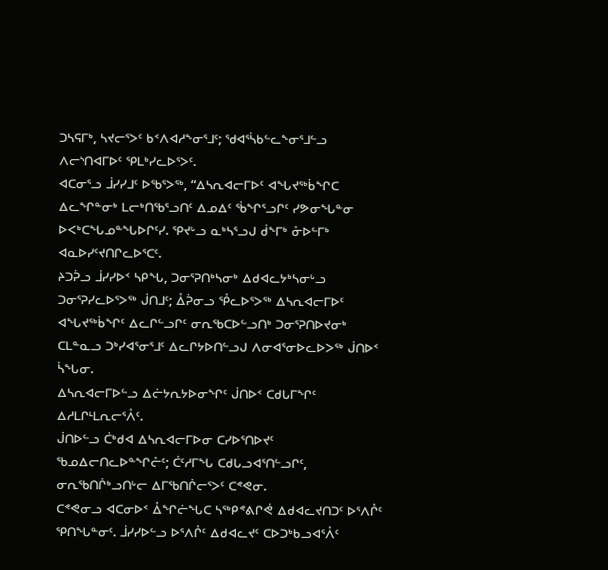ᑐᓴᕋᒥᒃ, ᓴᔪᓕᕐᐳᑦ ᑲᑉᐱᐊᓱᖕᓂᕐᒧᑦ; ᖁᐊᕐᓵᑲᓪᓚᖕᓂᕐᒧᓪᓗ ᐱᓕᔅᑎᐊᒥᐅᑦ ᕿᒪᒃᓯᓚᐅᕐᐳᑦ.
ᐊᑕᓂᕐᓗ ᒨᓯᓯᒧᑦ ᐅᖃᕐᐳᖅ, “ᐃᓴᕆᐊᓕᒥᐅᑦ ᐊᖓᔪᖅᑳᖏᑕ ᐃᓚᖏᓐᓂᒃ ᒪᓕᒃᑎᖃᕐᓗᑎᑦ ᐃᓄᐃᑦ ᖄᖏᕐᓗᒋᑦ ᓯᕗᓂᖓᓐᓂ ᐅᐸᒃᑕᖓᓄᓐᖓᐅᒋᑦᓯ. ᕿᔪᒡᓗ ᓇᒃᓴᕐᓗᒍ ᑰᖕᒥᒃ ᓁᐅᓪᒥᒃ ᐊᓇᐅᓯᑦᔪᑎᒋᓚᐅᕐᑕᑦ.
ᔨᑐᕉᓗ ᒨᓯᓯᐅᑉ ᓴᑭᖓ, ᑐᓂᕐᕈᑎᒃᓴᓂᒃ ᐃᑯᐊᓚᔭᒃᓴᓂᒡᓗ ᑐᓂᕐᕈᓯᓚᐅᕐᐳᖅ ᒎᑎᒧᑦ; ᐂᕉᓂᓗ ᕾᓚᐅᕐᐳᖅ ᐃᓴᕆᐊᓕᒥᐅᑦ ᐊᖓᔪᖅᑳᖏᑦ ᐃᓚᒋᓪᓗᒋᑦ ᓂᕆᖃᑕᐅᓪᓗᑎᒃ ᑐᓂᕐᕈᑎᐅᔪᓂᒃ ᑕᒪᓐᓇᓗ ᑐᒃᓯᐊᕐᓂᕐᒧᑦ ᐃᓚᒋᔭᐅᑎᓪᓗᒍ ᐱᓂᐊᕐᓂᐅᓚᐅᐳᖅ ᒎᑎᐅᑉ ᓵᖓᓂ.
ᐃᓴᕆᐊᓕᒥᐅᓪᓗ ᐃᓖᔭᕆᔭᐅᓂᖏᑦ ᒎᑎᐅᑉ ᑕᑯᒐᒥᖏᑦ ᐃᓱᒪᒋᒻᒪᕆᓕᕐᐰᑦ.
ᒎᑎᐅᓪᓗ ᑖᒃᑯᐊ ᐃᓴᕆᐊᓕᒥᐅᓂ ᑕᓯᐅᕐᑎᐅᔪᑦ ᖃᓄᐃᓕᑎᓚᐅᓐᖏᓔᑦ; ᑖᑦᓱᒥᖓ ᑕᑯᒐᓗᐊᕐᑎᓪᓗᒋᑦ, ᓂᕆᖃᑎᒌᒃᓗᑎᒡᓕ ᐃᒥᖃᑎᒌᓕᕐᐳᑦ ᑕᕝᕙᓂ.
ᑕᕝᕙᓂᓗ ᐊᑕᓂᐅᑉ ᐂᖏᓖᖓᑕ ᓴᖅᑭᕝᕕᒋᕚ ᐃᑯᐊᓚᔪᑎᑐᑦ ᐅᕐᐱᒊᑦ ᕿᑎᖓᓐᓂᑦ. ᒨᓯᓯᐅᓪᓗ ᐅᕐᐱᒊᑦ ᐃᑯᐊᓚᔪᑦ ᑕᐅᑐᒃᑲᓗᐊᕐᐰᑦ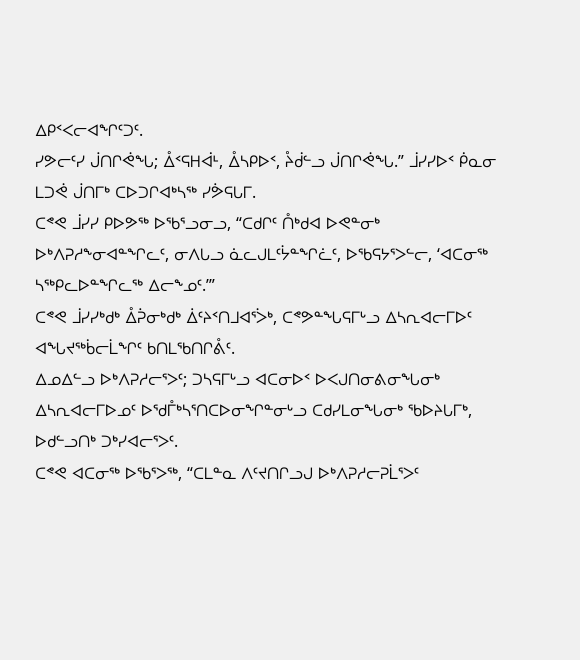ᐃᑭᑉᐸᓕᐊᖏᑦᑐᑦ.
ᓯᕗᓕᑦᓯ ᒎᑎᒋᕚᖓ; ᐂᑉᕋᕼᐋᒻ, ᐂᓴᑭᐅᑉ, ᔧᑰᓪᓗ ᒎᑎᒋᕚᖓ.” ᒨᓯᓯᐅᑉ ᑮᓇᓂ ᒪᑐᕚ ᒎᑎᒥᒃ ᑕᐅᑐᒋᐊᒃᓴᖅ ᓯᕘᕋᒐᒥ.
ᑕᕝᕙ ᒨᓯᓯ ᑭᐅᕗᖅ ᐅᖃᕐᓗᓂᓗ, “ᑕᑯᒋᑦ ᑍᒃᑯᐊ ᐅᕙᓐᓂᒃ ᐅᒃᐱᕈᓱᖕᓂᐊᓐᖏᓚᑦ, ᓂᐱᒐᓗ ᓈᓚᒍᒪᑦᔮᓐᖏᓛᑦ, ᐅᖃᕋᔭᕐᐳᓪᓕ, ‘ᐊᑕᓂᖅ ᓴᖅᑭᓚᐅᓐᖏᓚᖅ ᐃᓕᖕᓄᑦ.’”
ᑕᕝᕙ ᒨᓯᓯᒃᑯᒃ ᐂᕉᓂᒃᑯᒃ ᐄᑦᔨᑉᑎᒧᐊᕐᐴᒃ, ᑕᕝᕗᓐᖓᕋᒥᒡᓗ ᐃᓴᕆᐊᓕᒥᐅᑦ ᐊᖓᔪᖅᑳᓕᒫᖏᑦ ᑲᑎᒪᖃᑎᒋᕔᑦ.
ᐃᓄᐃᓪᓗ ᐅᒃᐱᕈᓱᓕᕐᐳᑦ; ᑐᓴᕋᒥᒡᓗ ᐊᑕᓂᐅᑉ ᐅᐸᒍᑎᓂᕕᓂᖓᓂᒃ ᐃᓴᕆᐊᓕᒥᐅᓄᑦ ᐅᖁᒤᒃᓴᕐᑎᑕᐅᓂᖏᓐᓂᒡᓗ ᑕᑯᓯᒪᓂᖓᓂᒃ ᖃᐅᔨᒐᒥᒃ, ᐅᑯᓪᓗᑎᒃ ᑐᒃᓯᐊᓕᕐᐳᑦ.
ᑕᕝᕙ ᐊᑕᓂᖅ ᐅᖃᕐᐳᖅ, “ᑕᒪᓐᓇ ᐱᑦᔪᑎᒋᓗᒍ ᐅᒃᐱᕈᓱᓕᕈᒫᕐᐳᑦ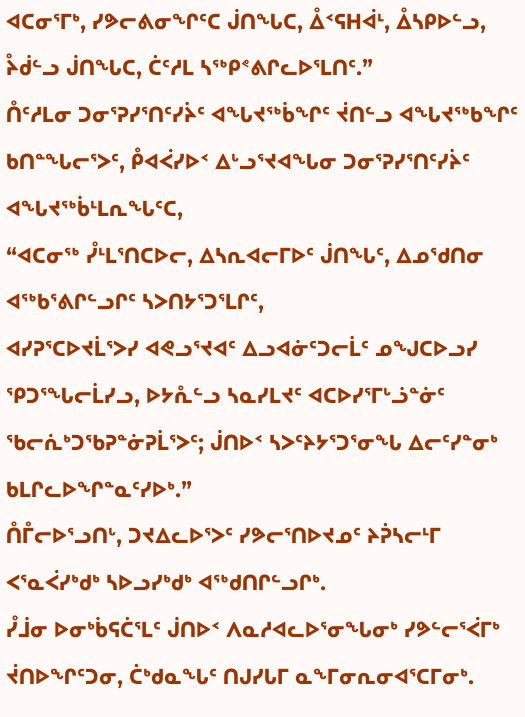ᐊᑕᓂᕐᒥᒃ, ᓯᕗᓕᕕᓂᖏᑦᑕ ᒎᑎᖓᑕ, ᐂᑉᕋᕼᐋᒻ, ᐂᓴᑭᐅᓪᓗ, ᔧᑰᓪᓗ ᒎᑎᖓᑕ, ᑖᑦᓱᒪ ᓴᖅᑭᕝᕕᒋᓚᐅᕐᒪᑎᑦ.”
ᑍᑦᓱᒪᓂ ᑐᓂᕐᕈᓯᕐᑎᑦᓯᔩᑦ ᐊᖓᔪᖅᑳᖏᑦ ᔫᑎᓪᓗ ᐊᖓᔪᖅᑲᖏᑦ ᑲᑎᓐᖓᓕᕐᐳᑦ, ᑬᐊᐹᓯᐅᑉ ᐃᒡᓗᕐᔪᐊᖓᓂ ᑐᓂᕐᕈᓯᕐᑎᑦᓯᔩᑦ ᐊᖓᔪᖅᑳᒻᒪᕆᖓᑦᑕ,
“ᐊᑕᓂᖅ ᓮᒻᒪᕐᑎᑕᐅᓕ, ᐃᓴᕆᐊᓕᒥᐅᑦ ᒎᑎᖓᑦ, ᐃᓄᖁᑎᓂ ᐊᖅᑲᕐᕕᒋᓪᓗᒋᑦ ᓴᐳᑎᔭᕐᑐᕐᒪᒋᑦ,
ᐊᓯᕈᕐᑕᐅᔪᒫᕐᐳᓯ ᐊᕙᓗᕐᔪᐊᑦ ᐃᓗᐊᓃᑦᑐᓕᒫᑦ ᓄᖑᑕᐅᓗᓯ ᕿᑐᕐᖓᓕᒫᓯᓗ, ᐅᔭᕅᓪᓗ ᓴᓇᓯᒪᔪᑦ ᐊᑕᐅᓯᕐᒥᒡᓘᓐᓃᑦ ᖃᓕᕇᒃᑐᖃᕈᓐᓃᕈᒫᕐᐳᑦ; ᒎᑎᐅᑉ ᓴᐳᑦᔨᔭᕐᑐᕐᓂᖓ ᐃᓕᑦᓯᓐᓂᒃ ᑲᒪᒋᓚᐅᖏᓐᓇᑦᓯᐅᒃ.”
ᑍᒤᓕᐅᕐᓗᑎᒡ, ᑐᔪᐃᓚᐅᕐᐳᑦ ᓯᕗᓕᕐᑎᐅᔪᓄᑦ ᔨᕉᓴᓕᒻᒥ ᐸᕐᓇᐹᓯᒃᑯᒃ ᓴᐅᓗᓯᒃᑯᒃ ᐊᖅᑯᑎᒋᓪᓗᒋᒃ.
ᓮᒨᓂ ᐅᓂᒃᑳᕋᑖᕐᒪᑦ ᒎᑎᐅᑉ ᐱᓇᓱᐊᓚᐅᕐᓂᖓᓂᒃ ᓯᕗᓪᓕᕐᐹᒥᒃ ᔫᑎᐅᖏᑦᑐᓂ, ᑖᒃᑯᓇᖓᑦ ᑎᒍᓯᒐᒥ ᓇᖕᒥᓂᕆᓂᐊᕐᑕᒥᓂᒃ.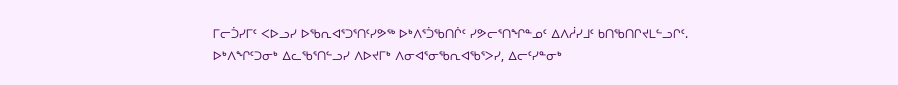ᒥᓕᑑᓯᒥᑦ ᐸᐅᓗᓯ ᐅᖃᕆᐊᕐᑐᕐᑎᑦᓯᕗᖅ ᐅᒃᐱᕐᑑᖃᑎᒌᑦ ᓯᕗᓕᕐᑎᖏᓐᓄᑦ ᐃᐱᓲᓯᒧᑦ ᑲᑎᖃᑎᒋᔪᒪᓪᓗᒋᑦ.
ᐅᒃᐱᖏᑦᑐᓂᒃ ᐃᓚᖃᕐᑎᓪᓗᓯ ᐱᐅᔪᒥᒃ ᐱᓂᐊᕐᓂᖃᕆᐊᖃᕐᐳᓯ, ᐃᓕᑦᓯᓐᓂᒃ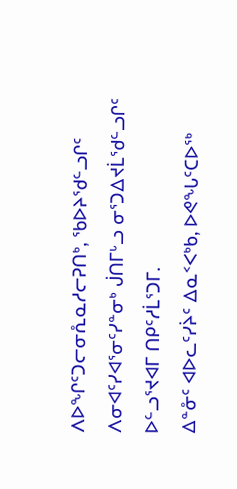ᐱᐅᖏᑦᑐᓕᓂᕅᓇᓱᓕᕈᑎᒃ, ᖃᐅᔨᖁᓪᓗᒋᑦ ᐱᓂᐊᑦᓯᐊᕐᓂᑦᓯᓐᓂᒃ ᒎᑎᒥᒡᓗ ᓂᕐᑐᐃᔪᒫᖁᓪᓗᒋᑦ ᐅᓪᓗᕐᔪᐊᒥ ᑎᑭᑦᓱᒫᕐᑐᒥ.
ᐃᓐᓁᑦ ᐊᐅᓚᑦᓯᔩᑦ ᐃᓇᑉᐸᒃᑲ, ᐅᕙᖓᑦᑕᐅᖅ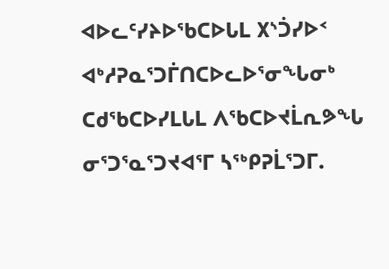ᐊᐅᓚᑦᓯᔨᐅᖃᑕᐅᒐᒪ ᙭ᔅᑑᓯᐅᑉ ᐊᒃᓱᕈᓇᕐᑐᒦᑎᑕᐅᓚᐅᕐᓂᖓᓂᒃ ᑕᑯᖃᑕᐅᓯᒪᒐᒪ ᐱᖃᑕᐅᔪᒫᕆᕗᖓ ᓂᕐᑐᕐᓇᕐᑐᔪᐊᕐᒥ ᓴᖅᑭᕈᒫᕐᑐᒥ.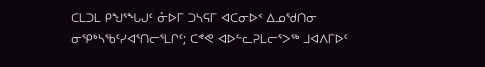ᑕᒪᑐᒪ ᑭᖑᕐᖓᒍᑦ ᓁᐅᒥ ᑐᓴᕋᒥ ᐊᑕᓂᐅᑉ ᐃᓄᖁᑎᓂ ᓂᕿᒃᓴᖃᑦᓯᐊᕐᑎᓕᕐᒪᒋᑦ; ᑕᕝᕙ ᐊᐅᓪᓚᕈᒪᓕᕐᐳᖅ ᒧᐊᐱᒥᐅᑦ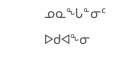ᓄᓇᖓᓐᓂᑦ ᐅᑯᐊᖕᓂ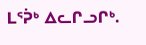ᒪᕐᕉᒃ ᐃᓚᒋᓗᒋᒃ.